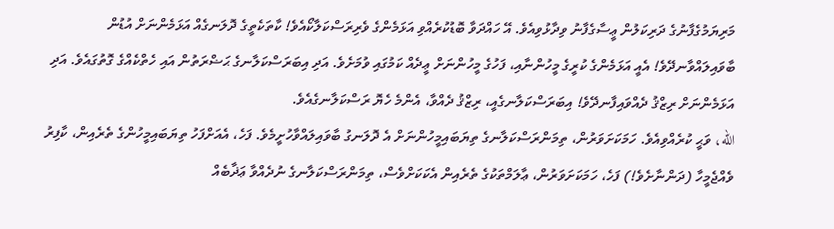މަރިޔަމުގެފާނުގެ ދަރިކަލުން ޢީސާގެފާނު ވިދާޅުވިއެވެ. އޭ ހައްދަވާ ބޮޑުކުރެއްވި އަޅަމެންގެ ވެރިރަސްކަލާކޯއެވެ! ކާތަކެތީގެ ދޮލަނގެއް އަޅަމެންނަށް އުޑުން ބާވައިލައްވާނދޭވެ! އެއީ އަޅަމެންގެ ކުރީގެ މީހުންނާއި، ފަހުގެ މީހުންނަށް ޢީދެއް ކަމުގައި ވުމަށެވެ. އަދި އިބަރަސްކަލާނގެ ޙަޟްރަތުން އައި ހެތްކެއްގެ ގޮތުގައެވެ. އަދި އަޅަމެންނަށް ރިޒްޤު ދެއްވައިފާނދޭވެ! އިބަރަސްކަލާނގެއީ، ރިޒްޤު ދެއްވާ، އެންމެ ހެޔޮ ރަސްކަލާނގެއެވެ.
الله، ވަޙީ ކުރެއްވިއެވެ. ހަމަކަށަވަރުން، ތިމަންރަސްކަލާނގެ ތިޔަބައިމީހުންނަށް އެ ދޮލަނގު ބާވައިލައްވާހުށީމެވެ. ފަހެ، އެއަށްފަހު ތިޔަބައިމީހުންގެ ތެރެއިން، ކާފިރު ވެއްޖެމީހާ (ދަންނާށެވެ!) ފަހެ، ހަމަކަށަވަރުން، ޢާލަމްތަކުގެ ތެރެއިން އެކަކަށްވެސް، ތިމަންރަސްކަލާނގެ ނުދެއްވާ ޢަޛާބެއް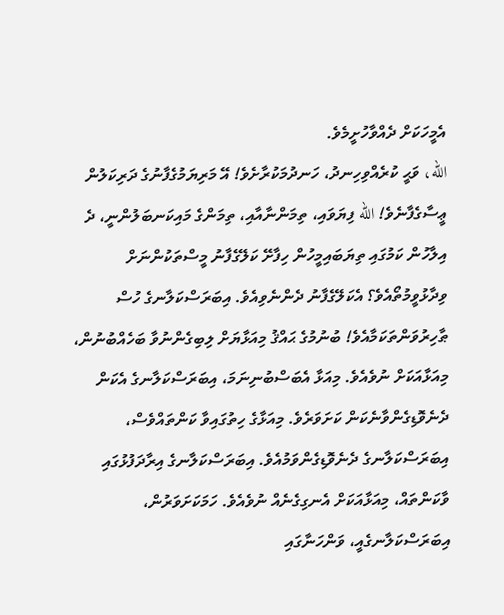އެމީހަކަށް ދެއްވާހުށީމެވެ.
الله، ވަޙީ ކުރެއްވިހިނދު، ހަނދުމަކުރާށެވެ! އޭ މަރިޔަމުގެފާނުގެ ދަރިކަލުން ޢީސާގެފާނެވެ! الله ފިޔަވައި، ތިމަންނާއާއި، ތިމަންގެ މައިކަނބަލުންނީ، ދެ އިލާހުން ކަމުގައި ތިޔަބައިމީހުން ހިފާށޭ ކަލޭގެފާނު މީސްތަކުންނަށް ވިދާޅުވީމުތޯއެވެ؟ އެކަލޭގެފާނު ދެންނެވިއެވެ. އިބަރަސްކަލާނގެ ހުސް ޠާހިރުވަންތަކަމާއެވެ! ބުނުމުގެ ޙައްޤު މިއަޅާޔަށް ލިބިގެންނުވާ ބަހެއްބުނުން، މިއަޅާއަކަށް ނުވެއެވެ. މިއަޅާ އެބަސްބުނިނަމަ، އިބަރަސްކަލާނގެ އެކަން ދެނެވޮޑިގެންވާނެކަން ކަށަވަރެވެ. މިއަޅާގެ ހިތުގައިވާ ކަންތައްވެސް، އިބަރަސްކަލާނގެ ދެނެވޮޑިގެންވަމުއެވެ. އިބަރަސްކަލާނގެ އިރާދަފުޅުގައި ވާކަންތައް، މިއަޅާއަކަށް އެނގިގެނެއް ނުވެއެވެ. ހަމަކަށަވަރުން، އިބަރަސްކަލާނގެއީ، ވަންހަނާގައި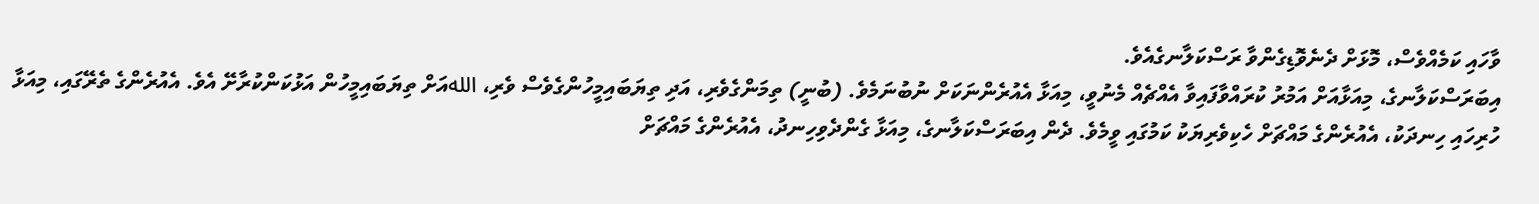ވާހައި ކަމެއްވެސް، މޮޅަށް ދެނެވޮޑިގެންވާ ރަސްކަލާނގެއެވެ.
އިބަރަސްކަލާނގެ، މިއަޅާއަށް އަމުރު ކުރައްވާފައިވާ އެއްޗެއް މެނުވީ، މިއަޅާ އެއުރެންނަކަށް ނުބުނަމެވެ. (ބުނީ) ތިމަންގެވެރި، އަދި ތިޔަބައިމީހުންގެވެސް ވެރި، اللهއަށް ތިޔަބައިމީހުން އަޅުކަންކުރާށޭ އެވެ. އެއުރެންގެ ތެރޭގައި، މިއަޅާ ހުރިހައި ހިނދަކު، އެއުރެންގެ މައްޗަށް ހެކިވެރިޔަކު ކަމުގައި ވީމެވެ. ދެން އިބަރަސްކަލާނގެ، މިއަޅާ ގެންދެވިހިނދު، އެއުރެންގެ މައްޗަށް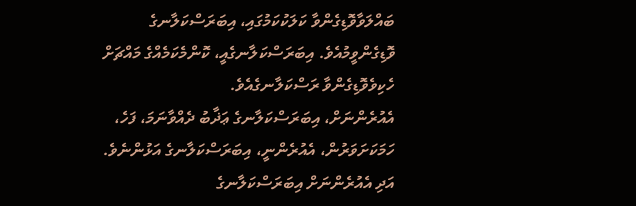ބައްލަވާވޮޑިގެންވާ ކަލަކުކަމުގައި، އިބަރަސްކަލާނގެ ވޮޑިގެންވީމުއެވެ. އިބަރަސްކަލާނގެއީ، ކޮންމެކަމެއްގެ މައްޗަށް ހެކިވެވޮޑިގެންވާ ރަސްކަލާނގެއެވެ.
އެއުރެންނަށް، އިބަރަސްކަލާނގެ ޢަޛާބު ދެއްވާނަމަ، ފަހެ، ހަމަކަށަވަރުން، އެއުރެންނީ، އިބަރަސްކަލާނގެ އަޅުންނެވެ. އަދި އެއުރެންނަށް އިބަރަސްކަލާނގެ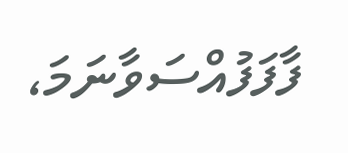ފާފަފުއްސަވާނަމަ،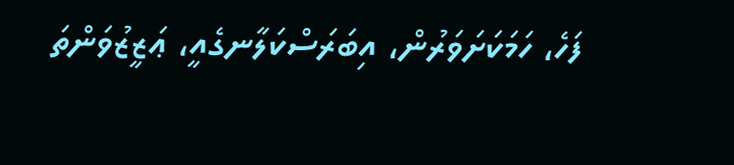ފަހެ، ހަމަކަށަވަރުން، އިބަރަސްކަލާނގެއީ، ޢަޒީޒުވަންތަ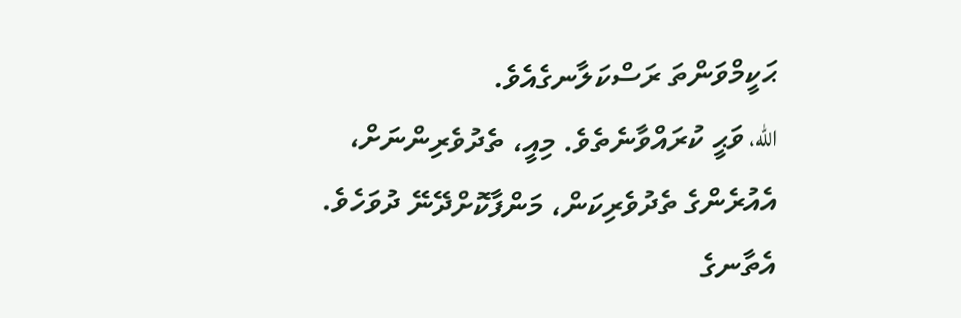ޙަކީމްވަންތަ ރަސްކަލާނގެއެވެ.
الله، ވަޙީ ކުރައްވާނެތެވެ. މިއީ، ތެދުވެރިންނަށް، އެއުރެންގެ ތެދުވެރިކަން، މަންފާކޮށްދޭނޭ ދުވަހެވެ. އެތާނގެ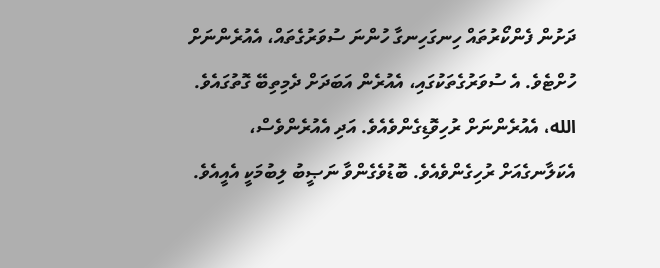ދަށުން ފެންކޯރުތައް ހިނގަހިނގާ ހުންނަ ސުވަރުގެތައް، އެއުރެންނަށް ހުށްޓެވެ. އެ ސުވަރުގެތަކުގައި، އެއުރެން އަބަދަށް ދެމިތިބޭ ގޮތުގައެވެ. الله، އެއުރެންނަށް ރުހިވޮޑިގެންވެއެވެ. އަދި އެއުރެންވެސް، އެކަލާނގެއަށް ރުހިގެންވެއެވެ. ބޮޑުވެގެންވާ ނަޞީބު ލިބުމަކީ އެއީއެވެ.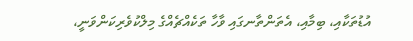އުޑުތަކާއި، ބިމާއި، އެތަންތާނގައި ވާހާ ތަކެއްޗެއްގެ މިލްކުވެރިކަންވަނީ،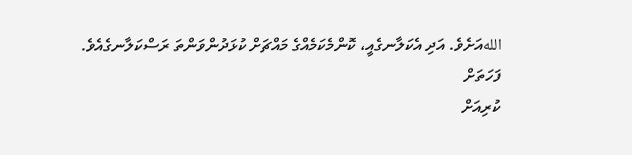اللهއަށެވެ. އަދި އެކަލާނގެއީ، ކޮންމެކަމެއްގެ މައްޗަށް ކުޅަދުންވަންތަ ރަސްކަލާނގެއެވެ.
ފަހަތަށް
ކުރިއަށް